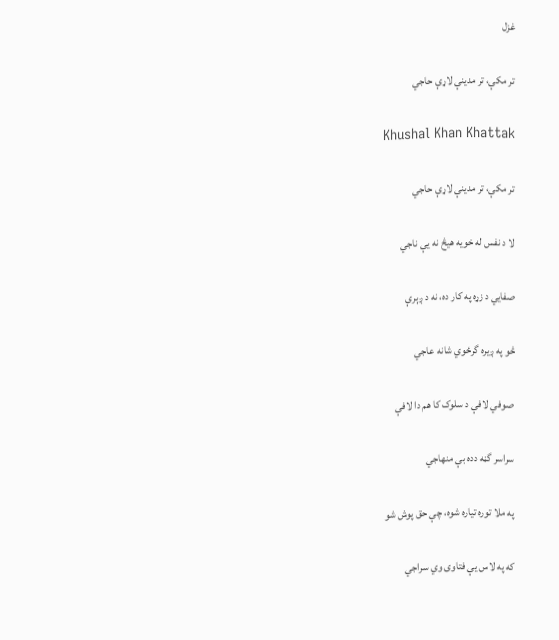غزل

تر مکې، تر مدينې لاړې حاجي

Khushal Khan Khattak

تر مکې، تر مدينې لاړې حاجي

لا د نفس له خويه هيڅ نه يې ناجي

صفايي د زړه په کار ده، نه د ږېرې

څو په ږيره گرځوي شانه عاجي

صوفي لافې د سلوک کا هم دا لافې

سراسر گڼه دده بې منهاجي

په ملا توره تياره شوه، چې حق پوش شو

که په لاس يې فتاوی وي سراجي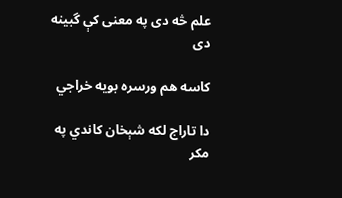علم څه دی په معنی کې گبينه دی

کاسه هم ورسره بويه خراجي

دا تاراج لکه شېخان کاندي په مکر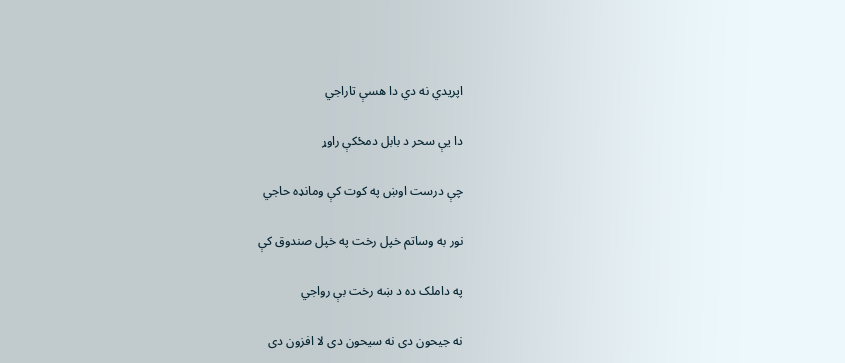اپريدي نه دي دا هسې تاراجي

دا يې سحر د بابل دمځکې راوړ

چې درست اوښ په کوت کې ومانډه حاجي

نور به وساتم خپل رخت په خپل صندوق کې

په داملک ده د ښه رخت بې رواجي

نه جيحون دی نه سيحون دی لا افزون دی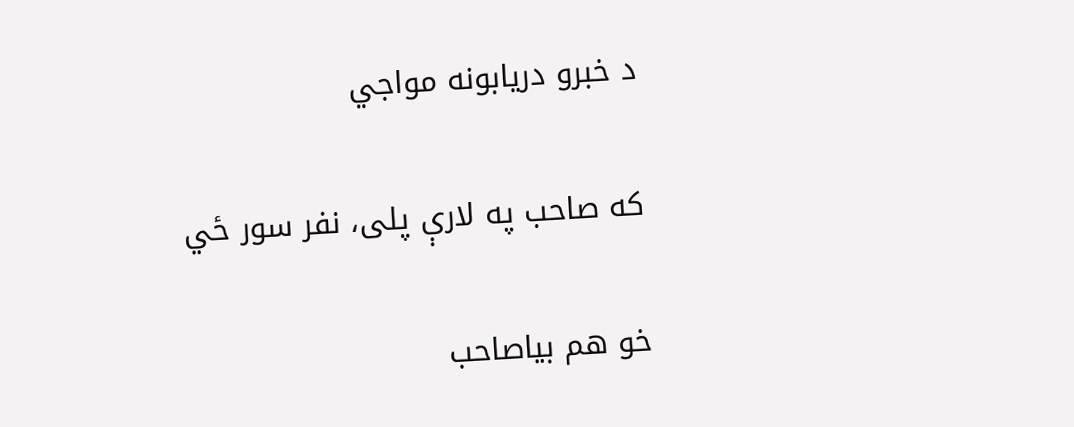د خبرو دريابونه مواجي

که صاحب په لارې پلی، نفر سور ځي

خو هم بياصاحب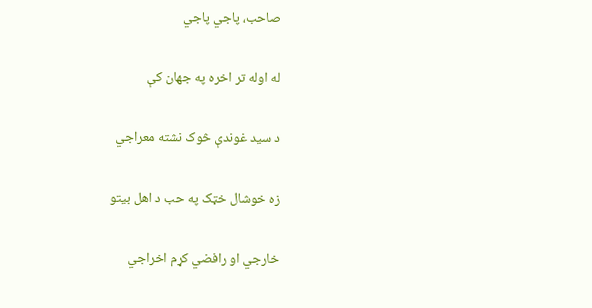صاحب، پاجي پاجي

له اوله تر اخره په جهان کې

د سيد غوندې څوک نشته معراجي

زه خوشال خټک په حب د اهل بيتو

خارجي او رافضي کړم اخراجي